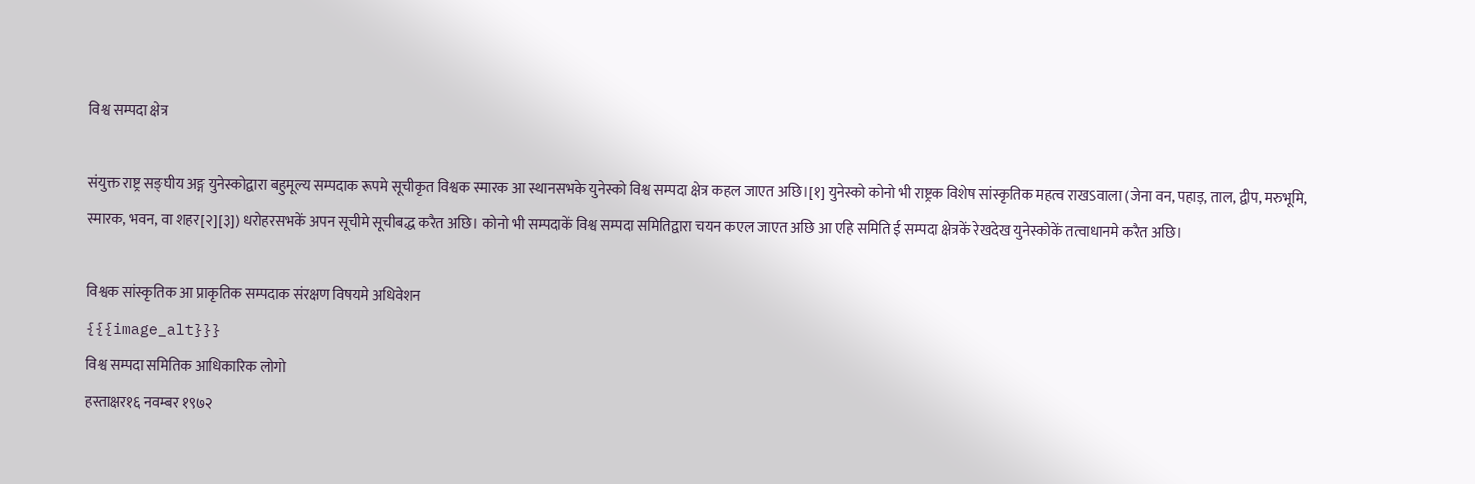विश्व सम्पदा क्षेत्र

संयुक्त राष्ट्र सङ्घीय अङ्ग युनेस्कोद्वारा बहुमूल्य सम्पदाक रूपमे सूचीकृत विश्वक स्मारक आ स्थानसभके युनेस्को विश्व सम्पदा क्षेत्र कहल जाएत अछि।[१] युनेस्को कोनो भी राष्ट्रक विशेष सांस्कृतिक महत्व राखऽवाला (जेना वन, पहाड़, ताल, द्वीप, मरुभूमि, स्मारक, भवन, वा शहर[२][३]) धरोहरसभकें अपन सूचीमे सूचीबद्ध करैत अछि। कोनो भी सम्पदाकें विश्व सम्पदा समितिद्वारा चयन कएल जाएत अछि आ एहि समिति ई सम्पदा क्षेत्रकें रेखदेख युनेस्कोकें तत्वाधानमे करैत अछि।

विश्वक सांस्कृतिक आ प्राकृतिक सम्पदाक संरक्षण विषयमे अधिवेशन
{{{image_alt}}}
विश्व सम्पदा समितिक आधिकारिक लोगो
हस्ताक्षर१६ नवम्बर १९७२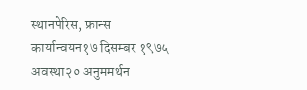स्थानपेरिस, फ्रान्स
कार्यान्वयन१७ दिसम्बर १९७५
अवस्था२० अनुममर्थन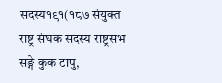सदस्य१९१(१८७ संयुक्त राष्ट्र संघक सदस्य राष्ट्रसभ सङ्गे कुक टापु,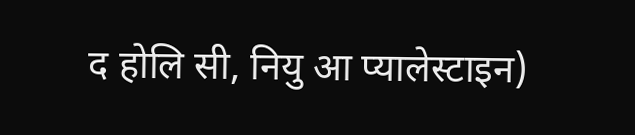द होलि सी, नियु आ प्यालेस्टाइन)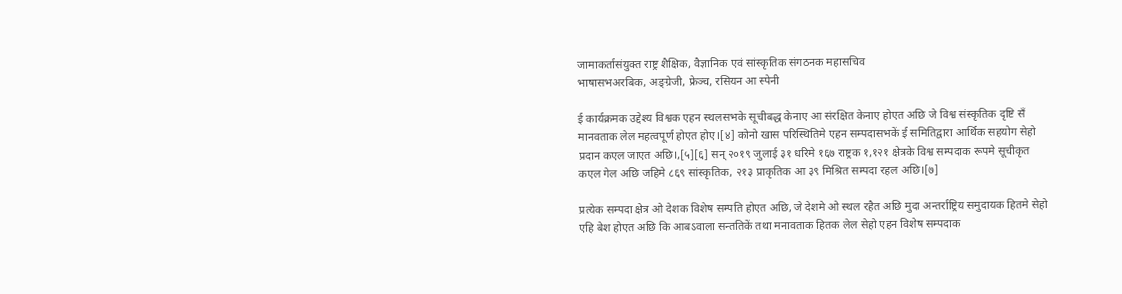जामाकर्तासंयुक्त राष्ट्र शैक्षिक, वैज्ञानिक एवं सांस्कृतिक संगठनक महासचिव
भाषासभअरबिक, अङ्ग्रेजी, फ्रेञ्च, रसियन आ स्पेनी

ई कार्यक्रमक उद्देश्य विश्वक एहन स्थलसभके सूचीबद्ध केनाए आ संरक्षित केनाए होएत अछि जे विश्व संस्कृतिक दृष्टि सँ मानवताक लेल महत्वपूर्ण होएत होए।[४] कोनो खास परिस्थितिमे एहन सम्पदासभकें ई समितिद्वारा आर्थिक सहयोग सेहो प्रदान कएल जाएत अछि।,[५][६] सन् २०१९ जुलाई ३१ धरिमे १६७ राष्ट्रक १,१२१ क्षेत्रके विश्व सम्पदाक रूपमे सूचीकृत कएल गेल अछि जहिमे ८६९ सांस्कृतिक, २१३ प्राकृतिक आ ३९ मिश्रित सम्पदा रहल अछि।[७]

प्रत्येक सम्पदा क्षेत्र ओ देशक विशेष सम्पति होएत अछि, जे देशमे ओ स्थल रहैत अछि मुदा अन्तर्राष्ट्रिय समुदायक हितमे सेहो एहि बेश होएत अछि कि आबऽवाला सन्ततिकें तथा मनावताक हितक लेल सेहो एहन विशेष सम्पदाक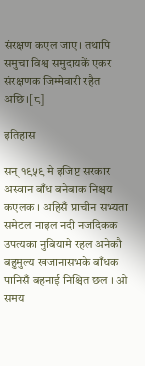संरक्षण कएल जाए। तथापि समुचा विश्व समुदायकें एकर संरक्षणक जिम्मेवारी रहैत अछि।[८]

इतिहास

सन् १९५९ मे इजिप्ट सरकार अस्वान बाँध बनेबाक निश्चय कएलक । अहिसँ प्राचीन सभ्यता समेटल नाइल नदी नजदिकक उपत्यका नुबियामे रहल अनेकौ बहुमुल्य खजानासभके बाँधक पानिसँ बहनाई निश्चित छल । ओ समय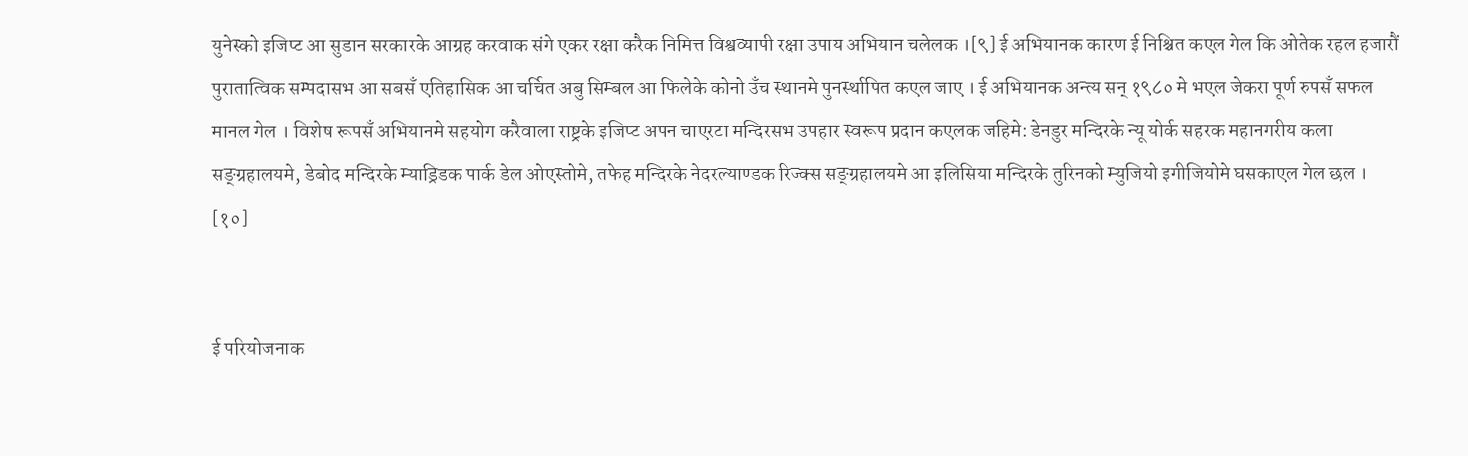युनेस्को इजिप्ट आ सुडान सरकारके आग्रह करवाक संगे एकर रक्षा करैक निमित्त विश्वव्यापी रक्षा उपाय अभियान चलेलक ।[९] ई अभियानक कारण ई निश्चित कएल गेल कि ओतेक रहल हजारौं पुरातात्विक सम्पदासभ आ सबसँ एतिहासिक आ चर्चित अबु सिम्बल आ फिलेके कोनो उँच स्थानमे पुनर्स्थापित कएल जाए । ई अभियानक अन्त्य सन् १९८० मे भएल जेकरा पूर्ण रुपसँ सफल मानल गेल । विशेष रूपसँ अभियानमे सहयोग करैवाला राष्ट्रके इजिप्ट अपन चाएरटा मन्दिरसभ उपहार स्वरूप प्रदान कएलक जहिमे: डेनडुर मन्दिरके न्यू योर्क सहरक महानगरीय कला सङ्ग्रहालयमे, डेबोद मन्दिरके म्याड्रिडक पार्क डेल ओएस्तोमे, तफेह मन्दिरके नेदरल्याण्डक रिज्क्स सङ्ग्रहालयमे आ इलिसिया मन्दिरके तुरिनको म्युजियो इगीजियोमे घसकाएल गेल छल । [१०]


ई परियोजनाक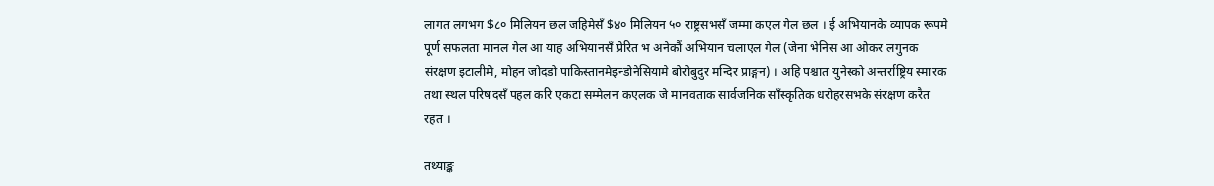लागत लगभग $८० मिलियन छल जहिमेसँ $४० मिलियन ५० राष्ट्रसभसँ जम्मा कएल गेल छल । ई अभियानके व्यापक रूपमे पूर्ण सफलता मानल गेल आ याह अभियानसँ प्रेरित भ अनेकौं अभियान चलाएल गेल (जेना भेनिस आ ओकर लगुनक संरक्षण इटालीमे, मोहन जोदडो पाकिस्तानमेइन्डोनेसियामे बोरोबुदुर मन्दिर प्राङ्गन) । अहि पश्चात युनेस्को अन्तर्राष्ट्रिय स्मारक तथा स्थल परिषदसँ पहल करि एकटा सम्मेलन कएलक जे मानवताक सार्वजनिक साँस्कृतिक धरोहरसभके संरक्षण करैत रहत ।

तथ्याङ्क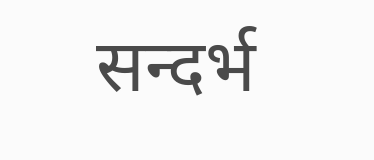सन्दर्भ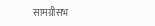सामग्रीसभ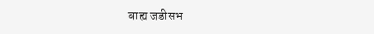बाह्य जडीसभ